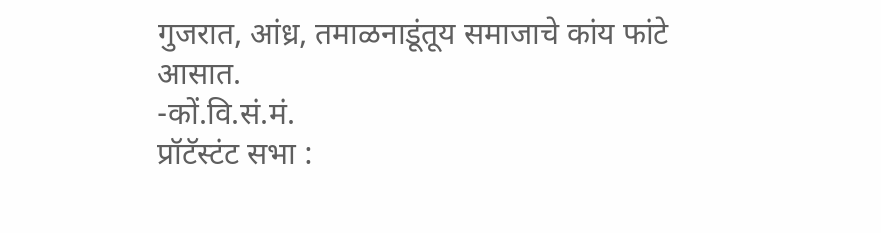गुजरात, आंध्र, तमाळनाडूंतूय समाजाचे कांय फांटे आसात.
-कों.वि.सं.मं.
प्रॉटॅस्टंट सभा :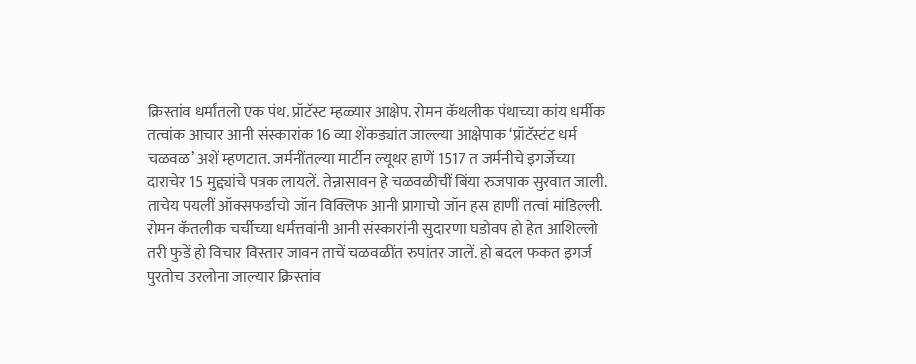क्रिस्तांव धर्मांतलो एक पंथ. प्रॉटॅस्ट म्हळ्यार आक्षेप. रोमन कॅथलीक पंथाच्या कांय धर्मीक तत्वांक आचार आनी संस्कारांक 16 व्या शेंकड्यांत जाल्ल्या आक्षेपाक ‘प्रॉटॅस्टंट धर्म चळवळ’ अशें म्हणटात. जर्मनींतल्या मार्टीन ल्यूथर हाणें 1517 त जर्मनीचे इगर्जेच्या दाराचेर 15 मुद्द्यांचे पत्रक लायलें. तेन्नासावन हे चळवळीचीं बिंया रुजपाक सुरवात जाली. ताचेय पयलीं ऑक्सफर्डाचो जॉन विक्लिफ आनी प्रागाचो जॉन हस हाणीं तत्वां मांडिल्ली. रोमन कॅतलीक चर्चीच्या धर्मत्तवांनी आनी संस्कारांनी सुदारणा घडोवप हो हेत आशिल्लो तरी फुडें हो विचार विस्तार जावन ताचें चळवळींत रुपांतर जालें. हो बदल फकत इगर्ज पुरतोच उरलोना जाल्यार क्रिस्तांव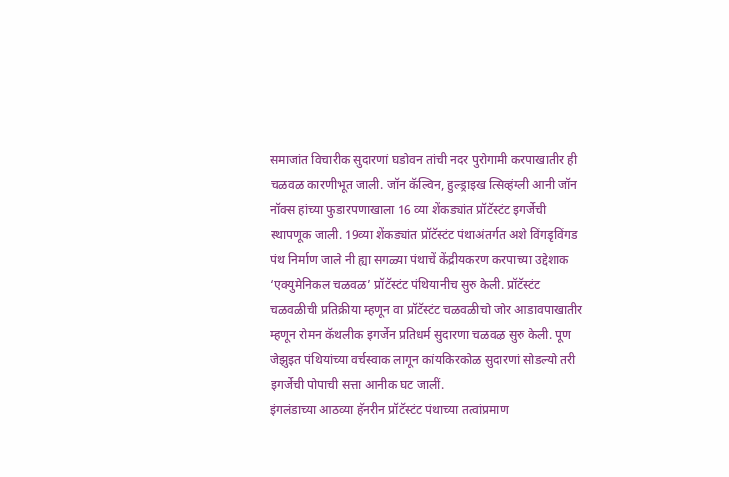समाजांत विचारीक सुदारणां घडोवन तांची नदर पुरोगामी करपाखातीर ही चळवळ कारणीभूत जाली. जॉन कॅल्विन, हुल्ड्राइख त्सिव्हंग्ली आनी जॉन नॉक्स हांच्या फुडारपणाखाला 16 व्या शेंकड्यांत प्रॉटॅस्टंट इगर्जेची स्थापणूक जाली. 19व्या शेंकड्यांत प्रॉटॅस्टंट पंथाअंतर्गत अशे विंगडृविंगड पंथ निर्माण जाले नी ह्या सगळ्या पंथाचें केंद्रीयकरण करपाच्या उद्देशाक ‘एक्युमेनिकल चळवळ’ प्रॉटॅस्टंट पंथियानीच सुरु केली. प्रॉटॅस्टंट चळवळीची प्रतिक्रीया म्हणून वा प्रॉटॅस्टंट चळवळीचो जोर आडावपाखातीर म्हणून रोमन कॅथलीक इगर्जेन प्रतिधर्म सुदारणा चळवऴ सुरु केली. पूण जेझुइत पंथियांच्या वर्चस्वाक लागून कांयकिरकोळ सुदारणां सोडल्यो तरी इगर्जेची पोपाची सत्ता आनीक घट जालीं.
इंगलंडाच्या आठव्या हॅनरीन प्रॉटॅस्टंट पंथाच्या तत्वांप्रमाण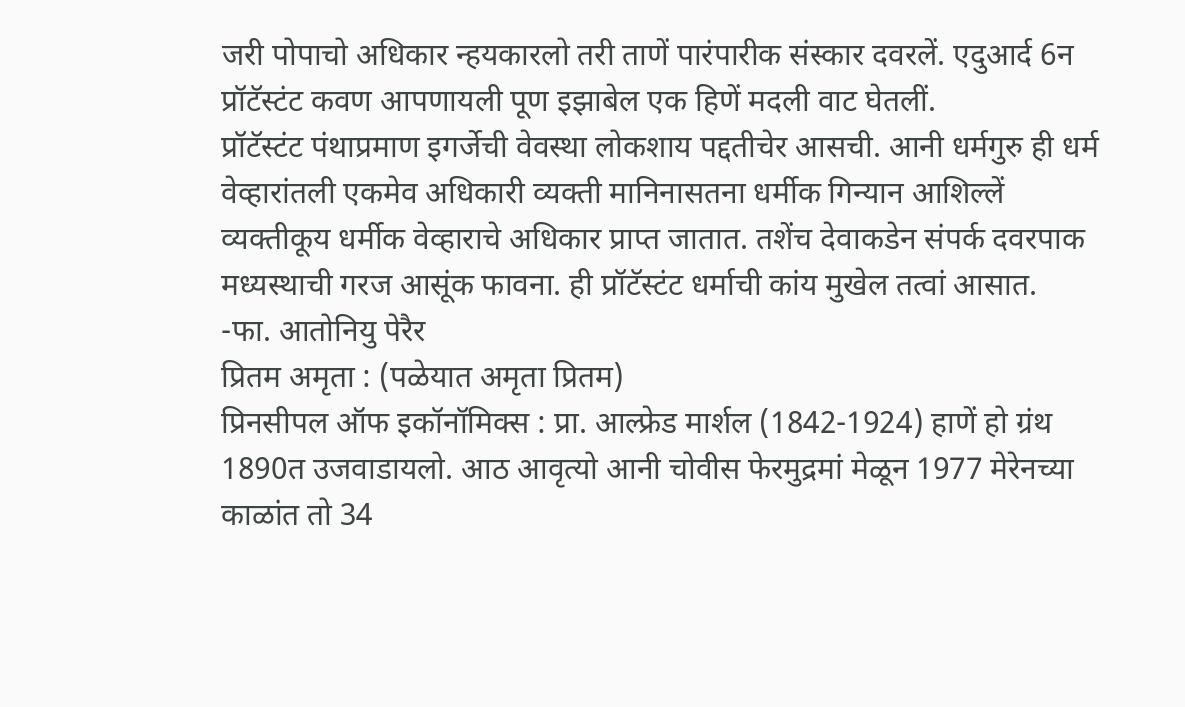जरी पोपाचो अधिकार न्हयकारलो तरी ताणें पारंपारीक संस्कार दवरलें. एदुआर्द 6न प्रॉटॅस्टंट कवण आपणायली पूण इझाबेल एक हिणें मदली वाट घेतलीं.
प्रॉटॅस्टंट पंथाप्रमाण इगर्जेची वेवस्था लोकशाय पद्दतीचेर आसची. आनी धर्मगुरु ही धर्म वेव्हारांतली एकमेव अधिकारी व्यक्ती मानिनासतना धर्मीक गिन्यान आशिल्लें व्यक्तीकूय धर्मीक वेव्हाराचे अधिकार प्राप्त जातात. तशेंच देवाकडेन संपर्क दवरपाक मध्यस्थाची गरज आसूंक फावना. ही प्रॉटॅस्टंट धर्माची कांय मुखेल तत्वां आसात.
-फा. आतोनियु पेरैर
प्रितम अमृता : (पळेयात अमृता प्रितम)
प्रिनसीपल ऑफ इकॉनॉमिक्स : प्रा. आल्फ्रेड मार्शल (1842-1924) हाणें हो ग्रंथ 1890त उजवाडायलो. आठ आवृत्यो आनी चोवीस फेरमुद्रमां मेळून 1977 मेरेनच्या काळांत तो 34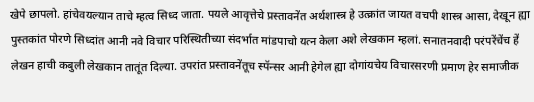खेपे छापलो. हांचेवयल्यान ताचे म्हत्व सिध्द जाता. पयले आवृत्तेचे प्रस्तावनेंत अर्थशास्त्र हे उत्क्रांत जायत वचपी शास्त्र आसा, देखून ह्या पुस्तकांत पोरणे सिध्दांत आनी नवे विचार परिस्थितीच्या संदर्भात मांडपाचो यत्न केला अशे लेखकान म्हलां. सनातनवादी परंपरेंचेंच हें लेखन हाची कबुली लेखकान तातूंत दिल्या. उपरांत प्रस्तावनेंतूच स्पॅन्सर आनी हेगेल ह्या दोगांयचेय विचारसरणी प्रमाण हेर समाजीक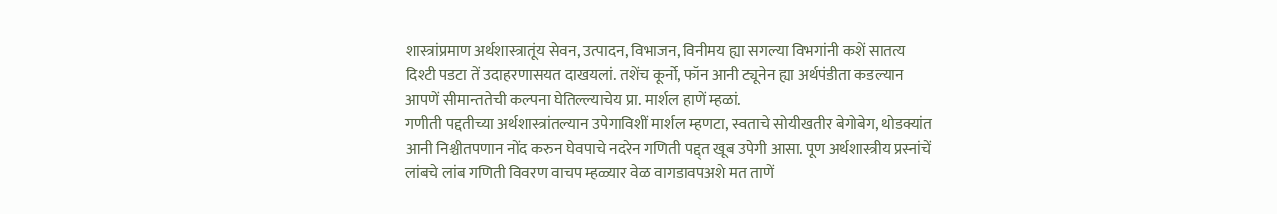शास्त्रांप्रमाण अर्थशास्त्रातूंय सेवन, उत्पादन, विभाजन, विनीमय ह्या सगल्या विभगांनी कशें सातत्य दिश्टी पडटा तें उदाहरणासयत दाखयलां. तशेंच कूर्नो, फॉन आनी ट्यूनेन ह्या अर्थपंडीता कडल्यान आपणें सीमान्ततेची कल्पना घेतिल्ल्याचेय प्रा. मार्शल हाणें म्हळां.
गणीती पद्दतीच्या अर्थशास्त्रांतल्यान उपेगाविशीं मार्शल म्हणटा, स्वताचे सोयीखतीर बेगोबेग, थोडक्यांत आनी निश्चीतपणान नोंद करुन घेवपाचे नदरेन गणिती पद्द्त खूब उपेगी आसा. पूण अर्थशास्त्रीय प्रस्नांचें लांबचे लांब गणिती विवरण वाचप म्हळ्यार वेळ वागडावपअशे मत ताणें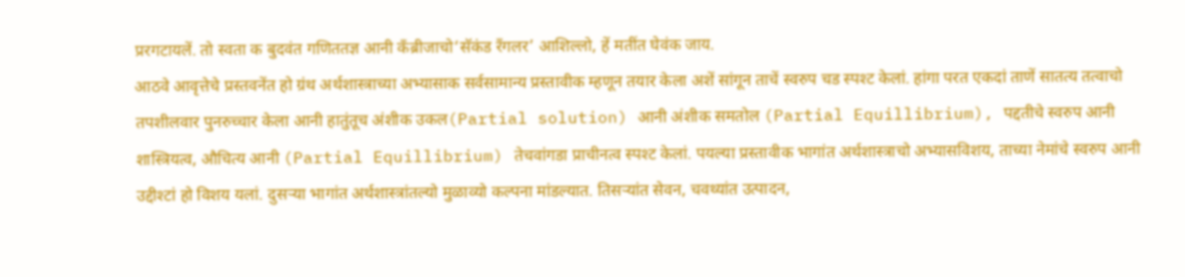प्ररगटायलें. तो स्वता क बुदवंत गणिततज्ञ आनी कॅंब्रीजाचो‘सॅकंड रॅंगलर’ आशिल्लो, हें मतींत घेवंक जाय.
आठवे आवृत्तेचे प्रस्तवनेंत हो ग्रंथ अर्थशास्त्राच्या अभ्यासाक सर्वसामान्य प्रस्तावीक म्हणून तयार केला अशें सांगून ताचें स्वरुप चड स्पश्ट केलां. हांगा परत एकदां ताणें सातत्य तत्वाचो तपशीलवार पुनरुच्चार केला आनी हातुंतूच अंशीक उकल(Partial solution) आनी अंशीक समतोल (Partial Equillibrium), पद्दतीचे स्वरुप आनी शास्त्रियत्व, औचित्य आनी (Partial Equillibrium) तेचवांगडा प्राचीनत्व स्पश्ट केलां. पयल्या प्रस्तावीक भागांत अर्थशास्त्राचो अभ्यासविशय, ताच्या नेमांचे स्वरुप आनी उद्दीश्टां हो विशय यलां. दुसऱ्या भागांत अर्थशास्त्रांतल्यो मुळाव्यो कल्पना मांडल्यात. तिसऱ्यांत सेवन, चवथ्यांत उत्पादन,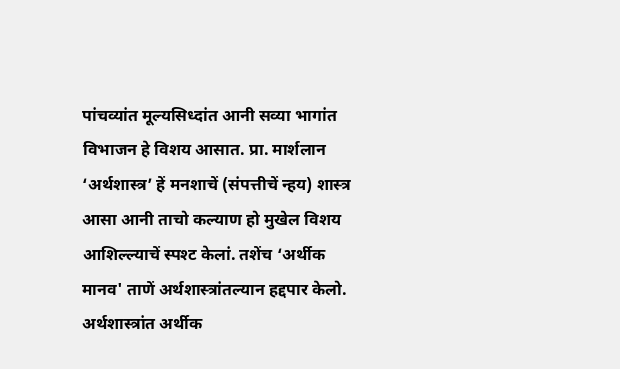पांचव्यांत मूल्यसिध्दांत आनी सव्या भागांत विभाजन हे विशय आसात. प्रा. मार्शलान ‘अर्थशास्त्र’ हें मनशाचें (संपत्तीचें न्हय) शास्त्र आसा आनी ताचो कल्याण हो मुखेल विशय आशिल्ल्याचें स्पश्ट केलां. तशेंच ‘अर्थीक मानव' ताणें अर्थशास्त्रांतल्यान हद्दपार केलो. अर्थशास्त्रांत अर्थीक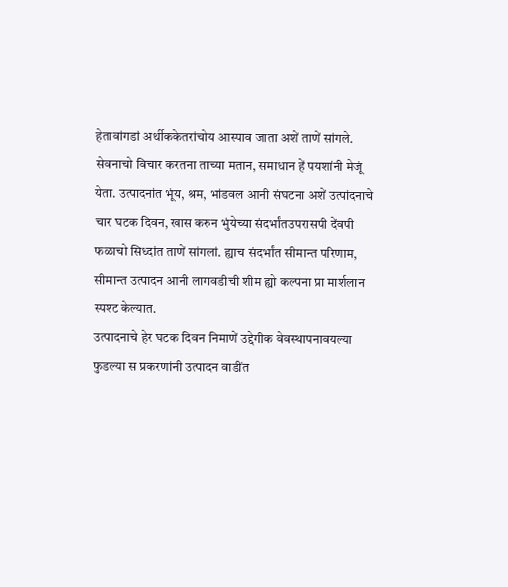हेतावांगडां अर्थीककेतरांचोय आस्पाव जाता अशें ताणें सांगले.
सेवनाचो विचार करतना ताच्या मतान, समाधान हें पयशांनी मेजूं येता. उत्पादनांत भूंय, श्रम, भांडवल आनी संघटना अशें उत्पांदनाचे चार घटक दिवन, खास करुन भुंयेच्या संदर्भांतउपरासपी देंवपी फळाचो सिध्दांत ताणें सांगलां. ह्याच संदर्भांत सीमान्त परिणाम, सीमान्त उत्पादन आनी लागवडीची शीम ह्यो कल्पना प्रा मार्शलान स्पश्ट केल्यात.
उत्पादनाचे हेर घटक दिवन निमाणें उद्देगीक वेवस्थापनावयल्या फुडल्या स प्रकरणांनी उत्पादन वाडींत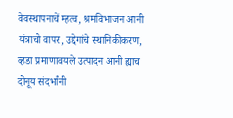वेवस्थापनाचें म्हत्व, श्रमविभाजन आनी यंत्राचो वापर, उद्देगांचे स्थानिकीकरण, व्हडा प्रमाणावयले उत्पादन आनी ह्याच दोनूय संदर्भांनी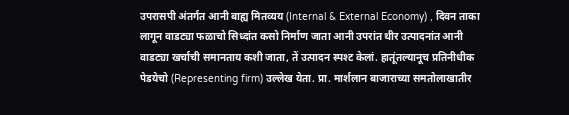उपरासपी अंतर्गत आनी बाह्य मितव्यय (Internal & External Economy) , दिवन ताका लागून वाडट्या फळाचो सिध्दांत कसो निर्माण जाता आनी उपरांत थीर उत्पादनांत आनी वाडट्या खर्चाची समानताय कशी जाता, तें उत्पादन स्पश्ट केलां. हातूंतल्यानूच प्रतिनीधीक पेडयेचो (Representing firm) उल्लेख येता. प्रा. मार्शलान बाजाराच्या समतोलाखातीर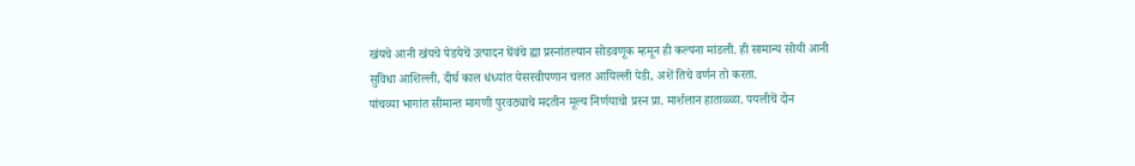खंयचे आनी खंयचे पेडयेचें उत्पादन घेंवंचे ह्या प्रस्नांतल्यान सोडवणूक म्हमून ही कल्पना मांडली. ही सामान्य सोयी आनी सुविधा आशिल्ली, दीर्घ काल धंध्यांत येसस्वीपणान चलत आयिल्ली पेडी, अशें तिचे वर्णन तो करता.
पांचव्या भागांत सीमान्त मागणी पुरवठ्याचे मदतीन मूल्य निर्णयाचो प्रस्न प्रा. मार्शलान हाताळ्ळा. पयलीचें दोन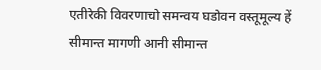एतीरेकी विवरणाचो समन्वय घडोवन वस्तूमूल्य हें सीमान्त मागणी आनी सीमान्त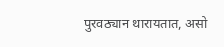पुरवठ्यान थारायतात, असो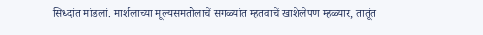सिध्दांत मांडलां. मार्शलाच्या मूल्यसमतोलाचें सगळ्यांत म्हतवाचें खाशेलेपण म्हळ्यार, तातूंत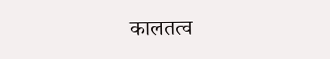कालतत्व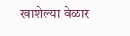खाशेल्या वेळार